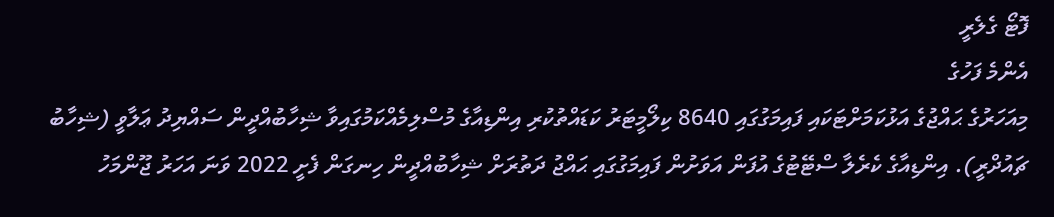ފޮޓޯ ގެލެރީ
އެންމެ ފަހުގެ
މިއަހަރުގެ ޙައްޖުގެ އަޅުކަމަށްޓަކައި ފައިމަގުގައި 8640 ކިލޯމީޓަރު ކަޑައްތުކުރި އިންޑިއާގެ މުސްލިމެއްކަމުގައިވާ ޝިހާބުއްދީން ސައްޔިދު ޢަލާވީ (ޝިހާބު ޗައުދްރީ). އިންޑިއާގެ ކެރެލާ ސްޓޭޓުގެ އުފަން އަވަށުން ފައިމަގުގައި ޙައްޖު ދަތުރަށް ޝިހާބުއްދީން ހިނގަން ފެށީ 2022 ވަނަ އަހަރު ޖޫންމަހު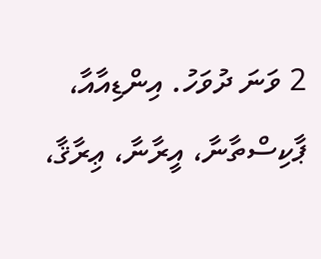2 ވަނަ ދުވަހު. އިންޑިއާއާ، ޕާކިސްތާނާ، އީރާނާ، ޢިރާޤާ،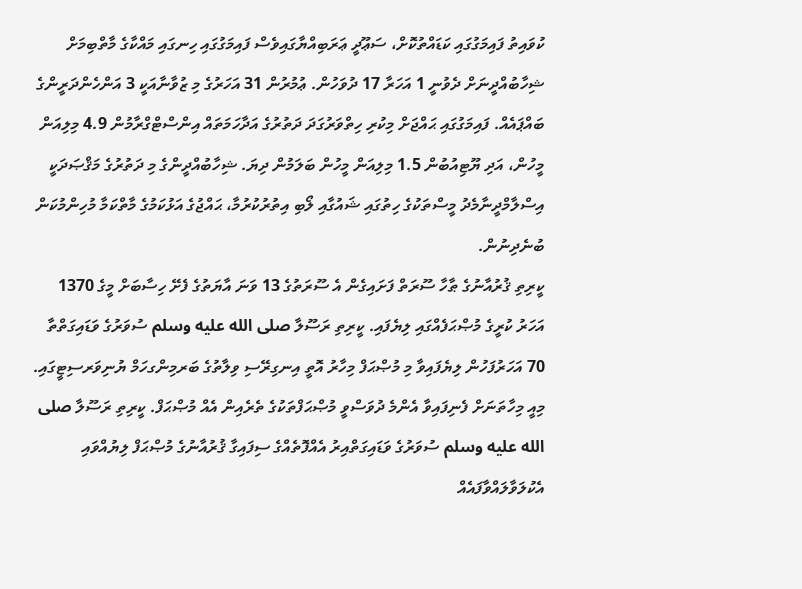ކުވައިތު ފައިމަގުގައި ކަޑައްތުކޮށް، ސަޢޫދީ ޢަރަބިއްޔާގައިވެސް ފައިމަގުގައި ހިނގައި މައްކާގެ މާތްބިމަށް ޝިހާބުއްދީނަށް ދެވުނީ 1 އަހަރާ 17 ދުވަހުން. ޢުމުރުން 31 އަހަރުގެ މި ޒުވާނާއަކީ 3 އަންހެންދަރީންގެ ބައްޕައެއް. ފައިމަގުގައި ޙައްޖަށް މިކުރި ހިތްވަރުގަދަ ދަތުރުގެ އަދާހަމަތައް އިންސްޓްގްރާމުން 4.9 މިލިއަން މީހުން، އަދި ޔޫޓިއުބުން 1.5 މިލިއަން މީހުން ބަލަމުން ދިޔަ. ޝިހާބުއްދީންގެ މި ދަތުރުގެ މަޤްޞަދަކީ އިސްލާމްދީނާމެދު މީސްތަކުގެ ހިތުގައި ޝައުގާއި ލޯބި އިތުރުކުރުމާ، ޙައްޖުގެ އަޅުކަމުގެ މާތްކަމާ މުހިންމުކަން ބުނެދިނުން.
ކީރިތި ޤުރުއާނުގެ ޠާހާ ސޫރަތް ފަށައިގެން އެ ސޫރަތުގެ 13 ވަނަ އާޔަތުގެ ފެށޭ ހިސާބަށް މީގެ 1370 އަހަރު ކުރީގެ މުޞްޙަފެއްގައި ލިޔެފައި. ކީރިތި ރަސޫލާ صلى الله عليه وسلم ސުވަރުގެ ވަޑައިގަތްތާ 70 އަހަރުފަހުން ލިޔެފައިވާ މި މުޞްޙަފް މިހާރު އޮތީ އިނގިރޭސި ވިލާތުގެ ބަރމިންގހަމް ޔުނިވަރސިޓީގައި. މިއީ މިހާތަނަށް ފެނިފައިވާ އެންމެ ދުވަސްވީ މުޞްޙަފްތަކުގެ ތެރެއިން އެއް މުޞްޙަފް. ކީރިތި ރަސޫލާ صلى الله عليه وسلم ސުވަރުގެ ވަޑައިގަތްއިރު އެއްފޮތެއްގެ ސިފައިގާ ޤުރުއާނުގެ މުޞްޙަފް ލިޔުއްވައި އެކުލަވާލައްވާފައެއް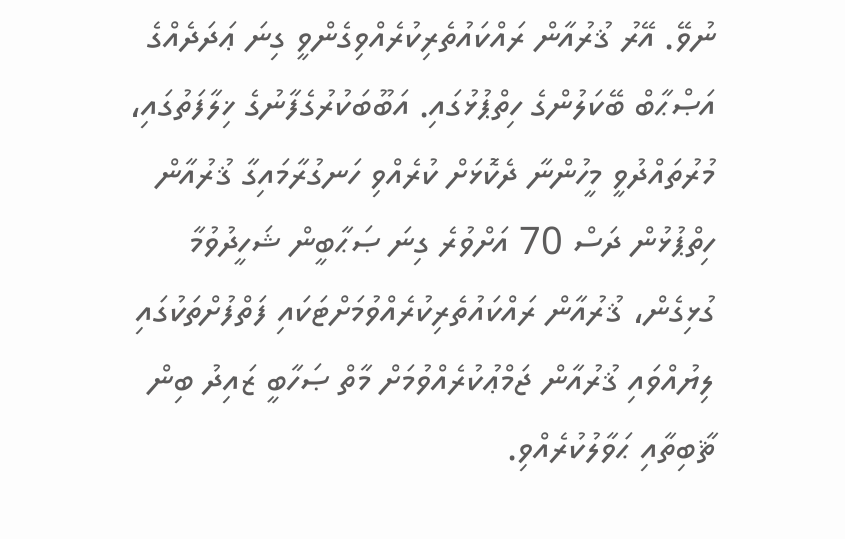ނުވޭ. އޭރު ޤުރުއާން ރައްކައުތެރިކުރެއްވިގެންވީ ގިނަ ޢަދަދެއްގެ އަޞްޙާބް ބޭކަލުންގެ ހިތްޕުޅުގައި. އަބޫބަކުރުގެފާނުގެ ޚިލާފަތުގައި، މުރުތައްދުވީ މީހުންނާ ދެކޮޅަށް ކުރެއްވި ހަނގުރާމައިގާ ޤުރުއާން ހިތްޕުޅުން ދަސް 70 އަށްވުރެ ގިނަ ޞަޙާބީން ޝަހީދުވުމާ ގުޅިގެން، ޤުރުއާން ރައްކައުތެރިކުރެއްވުމަށްޓަކައި ފަތްފުށްތަކުގައި ލިޔުއްވައި ޤުރުއާން ޖަމްޢުކުރެއްވުމަށް މާތް ޞަހާބީ ޒައިދު ބިން ޘާބިތާއި ޙަވާލުކުރެއްވި.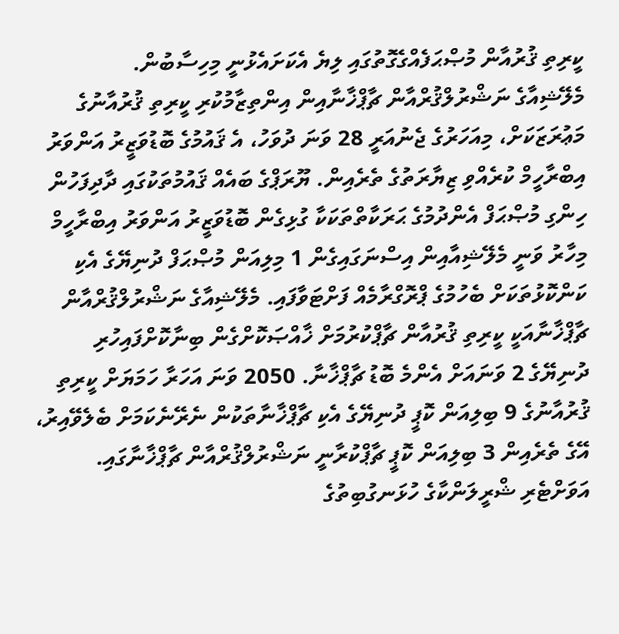ކީރިތި ޤުރުއާން މުޞްޙަފެއްގެގޮތުގައި ލިޔެ އެކަށައެޅުނީ މިހިސާބުން.
މެލޭޝިއާގެ ނަޝްރުލްޤުރްއާން ޗާޕްޚާނާއިން އިންތިޒާމުކުރި ކީރިތި ޤުރުއާނުގެ މަޢުރަޒަކަށް، މިއަހަރުގެ ޖެނުއަރީ 28 ވަނަ ދުވަހު، އެ ޤައުމުގެ ބޮޑުވަޒީރު އަންވަރު އިބްރާހީމް ކުރެއްވި ޒިޔާރަތުގެ ތެރެއިން. ޔޫރަޕްގެ ބައެއް ޤައުމުތަކުގައި ދާދިފަހުން ހިންގި މުޞްޙަފް އެންދުމުގެ ޙަރަކާތްތަކަކާ ގުޅިގެން ބޮޑުވަޒީރު އަންވަރު އިބްރާހީމް މިހާރު ވަނީ މެލޭޝިއާއިން އިސްނަގައިގެން 1 މިލިއަން މުޞްޙަފް ދުނިޔޭގެ އެކި ކަންކޮޅުތަކަށް ބެހުމުގެ ޕްރޮގްރާމެއް ފަށްޓަވާފައި. މެލޭޝިއާގެ ނަޝްރުލްޤުރްއާން ޗާޕްޚާނާއަކީ ކީރިތި ޤުރުއާން ޗާޕްކުރުމަށް ޚާއްޞަކޮށްގެން ބިނާކޮށްފައިހުރި ދުނިޔޭގެ 2 ވަނައަށް އެންމެ ބޮޑު ޗާޕްޚާނާ. 2050 ވަނަ އަހަރާ ހަމަޔަށް ކީރިތި ޤުރުއާނުގެ 9 ބިލިއަން ކޮޕީ ދުނިޔޭގެ އެކި ޗާޕްޚާނާތަކުން ނެރޭނެކަމަށް ބެލެވޭއިރު، އޭގެ ތެރެއިން 3 ބިލިއަން ކޮޕީ ޗާޕްކުރާނީ ނަޝްރުލްޤުރްއާން ޗާޕްޚާނާގައި.
އަވަށްޓެރި ޝްރީލަންކާގެ ހުޅަނގުބިތުގެ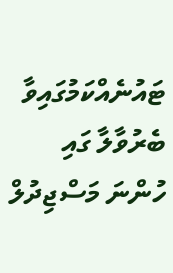ޓައުނެއްކަމުގައިވާ ބެރުވާލާ ގައި ހުންނަ މަސްޖިދުލް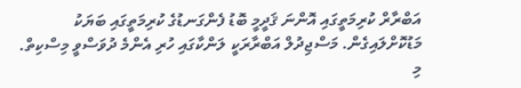އަބްރާރް ކުރިމަތީގައި އޮންނަ ޤަދީމީ ބޮޑު ފެންގަނޑުގެ ކުރިމަތީގައި ބަޔަކު މަޑުކޮށްލައިގެން. މަސްޖިދުލް އަބްރާރަކީ ލަންކާގައި ހުރި އެންމެ ދުވަސްވީ މިސްކިތް. މި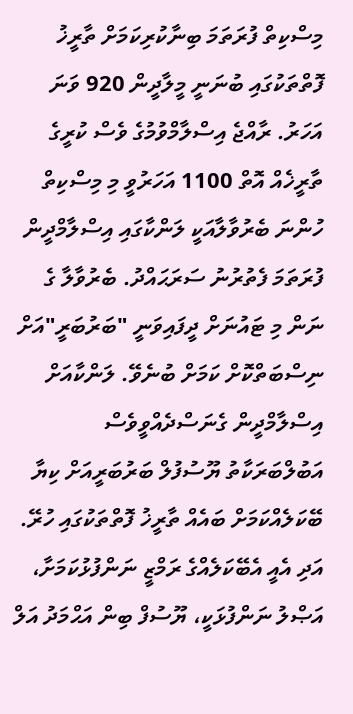މިސްކިތް ފުރަތަމަ ބިނާކުރިކަމަށް ތާރީޚު ފޮތްތަކުގައި ބުނަނީ މީލާދީން 920 ވަނަ އަހަރު. ރާއްޖެ އިސްލާމްވުމުގެ ވެސް ކުރީގެ ތާރީޚެއް އޮތް 1100 އަހަރުވީ މި މިސްކިތް ހުންނަ ބެރުވާލާއަކީ ލަންކާގައި އިސްލާމްދީން ފުރަތަމަ ފެތުރުނު ސަރަޙައްދު. ބެރުވާލާ ގެ ނަން މި ޓައުނަށް ދީފައިވަނީ "ބަރުބަރީ"އަށް ނިސްބަތްކޮށް ކަމަށް ބުނެވޭ. ލަންކާއަށް އިސްލާމްދީން ގެނަސްދެއްވީވެސް އަބުލްބަރަކާތު ޔޫސުފުލް ބަރުބަރީއަށް ކިޔާ ބޭކަލެއްކަމަށް ބައެއް ތާރީޚު ފޮތްތަކުގައި ހުރޭ. އަދި އެއީ އެބޭކަލެއްގެ ރަމްޒީ ނަންފުޅުކަމަށާ، އަޞްލު ނަންފުޅަކީ، ޔޫސުފް ބިން އަޙްމަދު އަލް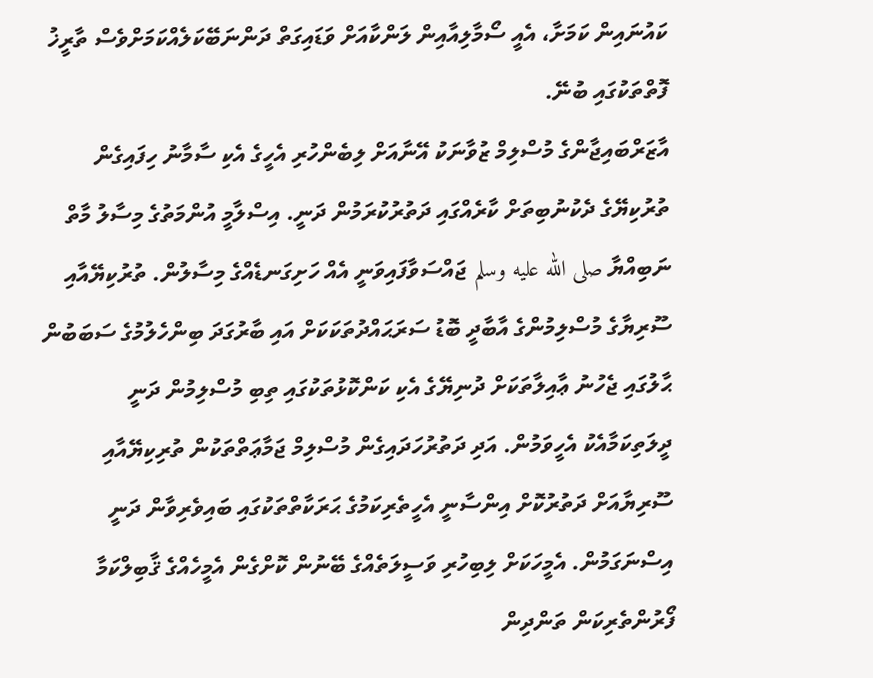ކައުނައިން ކަމަށާ، އެއީ ސޯމާލިއާއިން ލަންކާއަށް ވަޑައިގަތް ދަންނަބޭކަލެއްކަމަށްވެސް ތާރީޚު ފޮތްތަކުގައި ބުނޭ.
އާޒަރްބައިޖާންގެ މުސްލިމް ޒުވާނަކު އޭނާއަށް ލިބެންހުރި އެހީގެ އެކި ސާމާނު ހިފައިގެން ތުރުކިޔޭގެ ދެކުނުބިތަށް ކާރެއްގައި ދަތުރުކުރަމުން ދަނީ. އިސްލާމީ އުންމަތުގެ މިސާލު މާތް ނަބިއްޔާ صلى الله عليه وسلم ޖައްސަވާފައިވަނީ އެއް ހަށިގަނޑެއްގެ މިސާލުން. ތުރުކިޔޭއާއި ސޫރިޔާގެ މުސްލިމުންގެ އާބާދީ ބޮޑު ސަރަޙައްދުތަކަކަށް އައި ބާރުގަދަ ބިންހެލުމުގެ ސަބަބުން ޙާލުގައި ޖެހުނު ޢާއިލާތަކަށް ދުނިޔޭގެ އެކި ކަންކޮޅުތަކުގައި ތިބި މުސްލިމުން ދަނީ ދީލަތިކަމާއެކު އެހީވަމުން. އަދި ދަތުރުހަދައިގެން މުސްލިމް ޖަމާޢަތްތަކުން ތުރިކިޔޭއާއި ސޫރިޔާއަށް ދަތުރުކޮށް އިންސާނީ އެހީތެރިކަމުގެ ޙަރަކާތްތަކުގައި ބައިވެރިވާން ދަނީ އިސްނަގަމުން. އެމީހަކަށް ލިބިހުރި ވަސީލަތެއްގެ ބޭނުން ކޮށްގެން އެމީހެއްގެ ޤާބިލްކަމާ ފޯރުންތެރިކަން ތަންދިން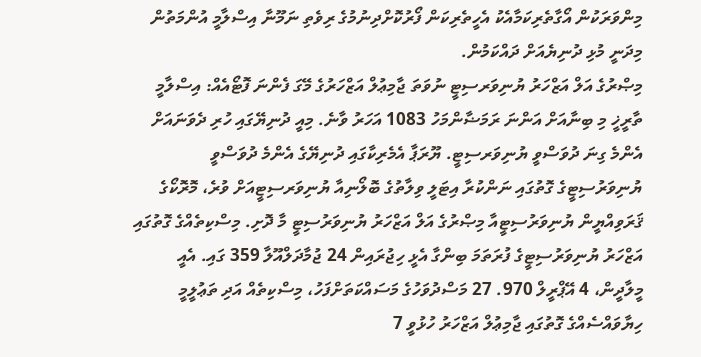މިންވަރަކުން އޯގާތެރިކަމާއެކު އެހީތެރިކަން ފޯރުކޮށްދިނުމުގެ ރިވެތި ނަމޫނާ އިސްލާމީ އުންމަތުން މިދަނީ މުޅި ދުނިޔެއަށް ދައްކަމުން.
މިޞްރުގެ އަލް އަޒްހަރު ޔުނިވަރސިޓީ ނުވަތަ ޖާމިޢުލް އަޒްހަރުގެ މޭގަ ފެންނަ ފޮޓޯއެއް: އިސްލާމީ ތާރީޚީ މި ބިނާއަށް އަންނަ ރަމަޟާންމަހު 1083 އަހަރު ވާނެ. މިއީ ދުނިޔޭގައި ހުރި ދެވަނައަށް އެންމެ ގިނަ ދުވަސްވީ ޔުނިވަރސިޓީ. ޔޫރަޕާ އެމެރިކާގައި ދުނިޔޭގެ އެންމެ ދުވަސްވީ ޔުނިވަރުސިޓީގެ ގޮތުގައި ނަންކުރާ އިޓަލީ ވިލާތުގެ ބޮލޯނިއާ ޔުނިވަރސިޓީއަށް ވުރެ، މޮރޮކޯގެ ޤަރަވިއްޔީން ޔުނިވަރުސިޓީއާ މިޞްރުގެ އަލް އަޒްހަރު ޔުނިވަރުސިޓީ މާ ދޮށި. މިސްކިތެއްގެ ގޮތުގައި އަޒްހަރު ޔުނިވަރުސިޓީގެ ފުރަތަމަ ބިންގާ އެޅީ ހިޖުރައިން 24 ޖުމާދަލްއޫލާ 359 ގައި. އެއީ މީލާދީން، 4 އޭޕްރީލް 970. 27 މަސްދުވަހުގެ މަސައްކަތަށްފަހު، މިސްކިތެއް އަދި ތަޢުލީމީ ހިޔާވައްސެއްގެ ގޮތުގައި ޖާމިޢުލް އަޒްހަރު ހުޅުވީ 7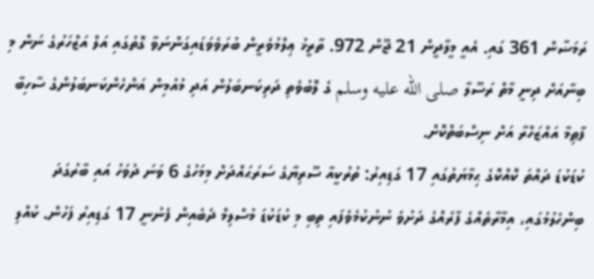ރަމަޟާން 361 ގައި. އެއީ މީލާދީން 21 ޖޫން 972. ތާރީޚު ޢިލްމުވެރީން ބުރަވެވަޑައިގަންނަވާ ގޮތުގައި އަލް އަޒްހަރުގެ ނަން މި ބިނާއަށް ދިނީ މާތް ރަސޫލާ صلى الله عليه وسلم ގެ ލޮބުވެތި ދަރިކަނބަލުން އަދި މުއުމިން އަންހެންކަނބަލުންގެ ސާހިބާ ފާޠިމާ އައްޒަހްރާ އަށް ނިސްބަތްކޮށް.
ކުޑަކުޑަ ދައްތަ ކޮއްކޮގެ ޙިމާޔަތުގައި 17 ގަޑިއިރު: ތުރުކީއާ ސޫރިޔާގެ ސަރަޙައްދަށް މިމަހުގެ 6 ވަނަ ދުވަހު އައި ބާރުގަދަ ބިންހެލުމުގައި، އިމާރާތެއްގެ ފާރެއްގެ ދަށުވެ ނުނުކުމެވެފައި ތިބި މި ކުޑަކުޑަ މުސްލިމް ދެބެއިން ފެނުނީ 17 ގަޑިއިރު ފަހުން. ކުއްލި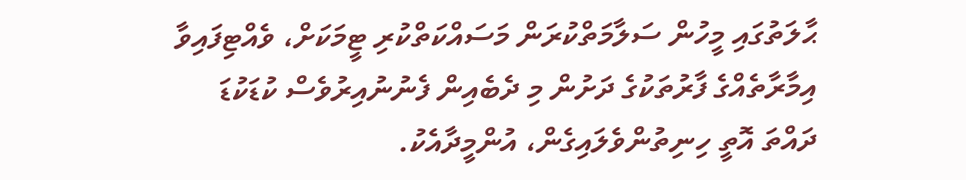ޙާލަތުގައި މީހުން ސަލާމަތްކުރަން މަސައްކަތްކުރި ޓީމަކަށް، ވެއްޓިފައިވާ އިމާރާތެއްގެ ފާރުތަކުގެ ދަށުން މި ދެބެއިން ފެނުނުއިރުވެސް ކުޑަކުޑަ ދައްތަ އޮތީ ހިނިތުންވެލައިގެން، އުންމީދާއެކު.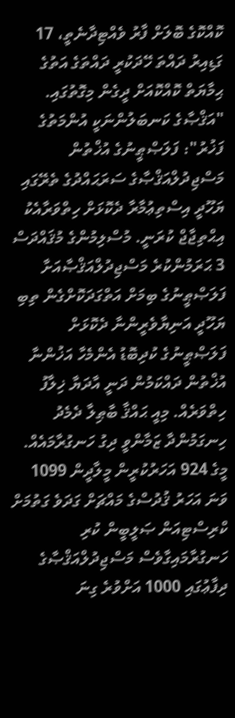ކޮއްކޮގެ ބޮލަށް ފާރު ވެއްޓިދާނެތީ، 17 ގަޑިއިރު ދައްތަ ހޭދަކުރީ ދައްތަގެ އަތުގެ ޙިމާޔަތް ކޮއްކޮއަށް ދީގެން މިގޮތުގައި.
"އަޤްޞާގެ ކަނބަލުންނަކީ އުންމަތުގެ ފަޚުރު": ފަލަޞްޠީނުގެ އުޚްތުން މަސްޖިދުލްއަޤްޞާގެ ސަރަޙައްދުގެ ތެރޭގައި ޔަހޫދީ އިސްތިޢުމާރާ ދެކޮޅަށް ހިތްވަރާއެކު އިޙްތިޖާޖް ކުރަނީ. މުސްލިމުންގެ މުޤައްދަސް 3 ޙަރަމުންކުރެ މަސްޖިދުލްއަޤްޞާއަށާ ފަލަޞްޠީނުގެ ބިމަށް އަތްގަދަކޮށްގެން ތިބި ޔަހޫދީ އަނިޔާވެރީންނާ ދެކޮޅަށް ފަލަޞްޠީނުގެ ކުދިބޮޑު އެންމެހާ އަޚުންނާ އުޚްތުން ދައްކަމުން ދަނީ އާދަޔާ ޚިލާފު ހިތްވަރެއް. މިއީ ޙައްޤާ ބާޠިލާ ދެމެދު ހިނގަމުންދާ ޒަމާންވީ ދިގު ހަނގުރާމައެއް. މީގެ 924 އަހަރުކުރީން މީލާދީން 1099 ވަނަ އަހަރު ޤުދުސްގެ މައްޗަށް ގަދަވެ ގަތުމަށް ކްރިސްޓިއަން ޞަލީބީން ކުރި ހަނގުރާމައިގާވެސް މަސްޖިދުލްއަޤްޞާގެ ދިފާޢުގައި 1000 އަށްވުރެ ގިނަ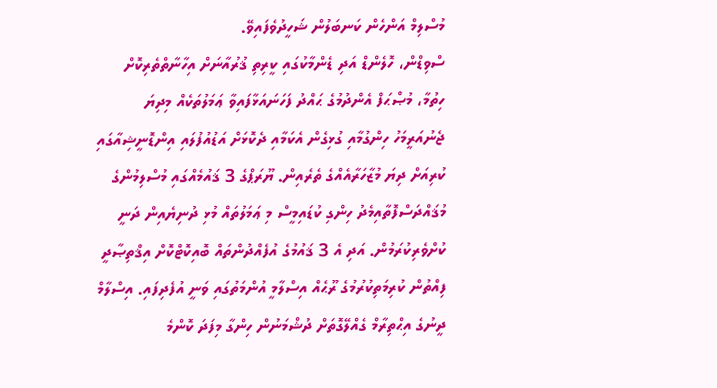މުސްލިމް އަންހެން ކަނބަލުން ޝަހީދުވެފައިވޭ.
ސްވިޑްން، ހޮލެންޑް އަދި ޑެންމާކުގައި ކީރިތި ޤުރުއާނަށް އިހާނާތްތެރިކޮށް ހިތުމާ، މުޞްޙަފް އެންދުމުގެ ޙައްދު ފަހަނައަޅާފައިވާ ޢަމަލުތަކެއް މިދިޔަ ޖެނުއަރީމަހު ހިންގުމާއި ގުޅިގެން އެކަމާއި ދެކޮޅަށް އަޑުއުފުލައި އިންޑޮނީޝިއާގައި ކުރިއަށް ދިޔަ މުޒާހަރާއެއްގެ ތެރެއިން. ޔޫރަޕްގެ 3 ޤައުމެއްގައި މުސްލިމުންގެ މުޤައްދަސްފޮތާއިމެދު ހިންގި ކުޑައިމީސް މި ޢަމަލުތައް މުޅި ދުނިޔެއިން ދަނީ ކުށްވެރިކުރަމުން. އަދި އެ 3 ޤައުމުގެ އުފެއްދުންތައް ބޮއިކޮޓްކޮށް އިޤްތިޞާދީ ފިއްތުން ކުރިމަތިކުރުމުގެ ރޫޙެއް އިސްލާމީ އުންމަތުގައި ވަނީ އުފެދިފައި. އިސްލާމް ދީނުގެ އިޙްތިރާމް ގެއްލޭގޮތަށް ދުޝްމަނުން ހިންގާ މިފަދަ ކޮންމެ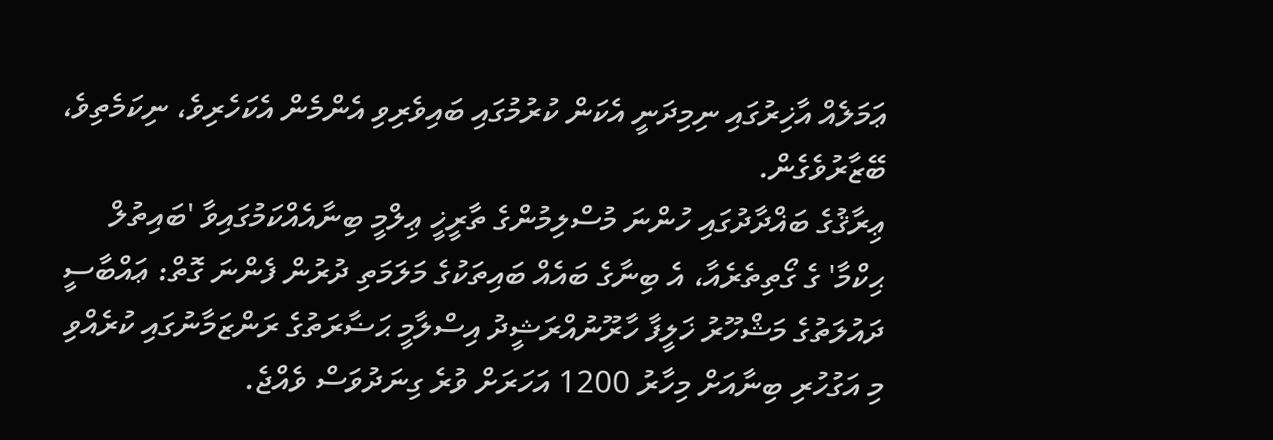ޢަމަލެއް އާޚިރުގައި ނިމިދަނީ އެކަން ކުރުމުގައި ބައިވެރިވި އެންމެން އެކަހެރިވެ، ނިކަމެތިވެ، ބޭޒާރުވެގެން.
ޢިރާޤުގެ ބަޣްދާދުގައި ހުންނަ މުސްލިމުންގެ ތާރީޚީ ޢިލްމީ ބިނާއެއްކަމުގައިވާ 'ބައިތުލް ޙިކްމާ' ގެ ގޯތިތެރެއާ، އެ ބިނާގެ ބައެއް ބައިތަކުގެ މަލަމަތި ދުރުން ފެންނަ ގޮތް: ޢައްބާސީ ދައުލަތުގެ މަޝްހޫރު ޚަލީފާ ހާރޫނުއްރަޝީދު އިސްލާމީ ޙަޟާރަތުގެ ރަންޒަމާނުގައި ކުރެއްވި މި އަގުހުރި ބިނާއަށް މިހާރު 1200 އަހަރަށް ވުރެ ގިނަދުވަސް ވެއްޖެ.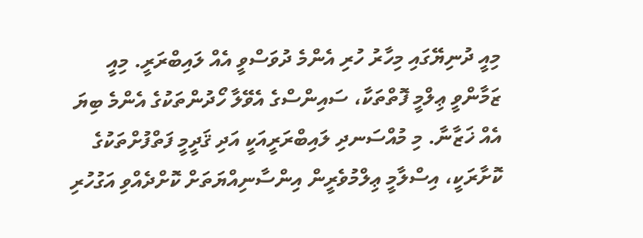މިއީ ދުނިޔޭގައި މިހާރު ހުރި އެންމެ ދުވަސްވީ އެއް ލައިބްރަރީ. މިއީ ޒަމާންވީ ޢިލްމީ ފޮތްތަކާ، ސައިންސްގެ އެވޭލާ ހޯދުންތަކުގެ އެންމެ ބިޔަ އެއް ޚަޒާނާ. މި މުއްސަނދި ލައިބްރަރީއަކީ އަދި ޤަދީމީ ފަތްފުށްތަކުގެ ކޮށާރަކީ، އިސްލާމީ ޢިލްމުވެރީން އިންސާނިއްޔަތަށް ކޮށްދެއްވި އަގުހުރި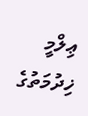ޢިލްމީ ޚިދުމަތުގެ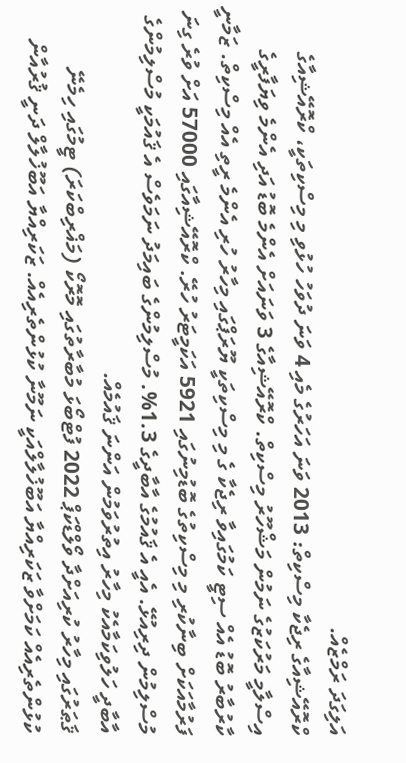އަލިގަދަ ރަމްޒެއް.
ކްރޮއޭޝިއާގެ ރިޖެކާ މިސްކިތް: 2013 ވަނަ އަހަރުގެ މެއި 4 ވަނަ ދުވަހު ހުޅުވި މި މިސްކިތަކީ، ކްރޮއޭޝިއާގެ އިސްލާމީ މަރުކަޒުގެ ނަމުން މަޝްހޫރު މިސްކިތް. ކްރޮއޭޝިއާގެ 3 ވަނައަށް އެންމެ ބޮޑު އަދި އެންމެ ވިޔަފާރީގެ ކާރުބާރު ބޮޑު އެއް ސިޓީ ކަމުގައިވާ ރިޖެކާ ގެ މި މިސްކިތަކީ ޔޫރަޕްގައި މިހާރު ހުރި އެންމެ ރީތި އެއް މިސްކިތް. ޒަމާނީ ފަރުމާއަކަށް ބިނާކުރި މި މިސްކިތުގެ ބޮޑުމިނުގައި 5921 އަކަމީޓަރު ހުރޭ. ކްރޮއޭޝިއާގައި 57000 އަށް ވުރެ ގިނަ މުސްލިމުން ދިރިއުޅޭ. އެއީ އެ ޤައުމުގެ އާބާދީގެ 1.3%. މުސްލިމުންގެ ބައިމަދު ނަމަވެސް އެ ޤައުމަކީ މުސްލިމުންގެ އާބާދީ ހަލުވިކަމާއެކު މިހާރު އިތުރުވަމުން އަންނަ ޤައުމެއް.
ޤަޠަރުގައި މިހާރު ކުރިއަށްދާ ވޯލްޑްކަޕް 2022 ފުޓްބޯޅަ މުބާރާތުގައި މޮރޮކޯ (މަޣްރިބްކަރަ) ޓީމުގައި ހިމެނޭ ކުޅުންތެރިއެއް ކަމަށްވާ ޒަކަރިއްޔާ އަބޫޚުލާލްއަކީ ނަމޫނާ ކުޅުންތެރިއެއް. ޒަކަރިއްޔާ އަބޫޚުލާލް ދަނީ ޤުރުއާން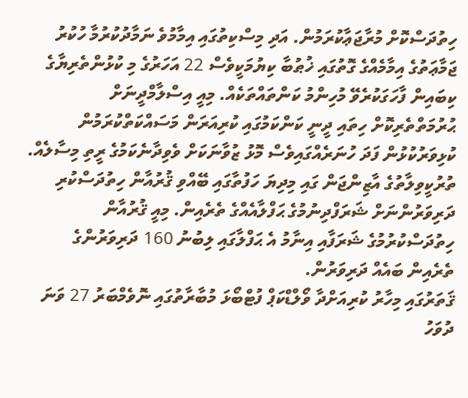ހިތުދަސްކޮށް މުރާޖަޢާކުރަމުން. އަދި މިސްކިތުގައި އިމާމުވެ ނަމާދުކުރުމާ ހުކުރު ޖަމާޢަތުގެ އިމާމެއްގެ ގޮތުގައި ޚުޠުބާ ކިޔުމަކީވެސް 22 އަހަރުގެ މި ކުޅުންތެރިޔާގެ ކިބައިން ފާހަގަކުރެވޭ މުހިންމު ކަންތައްތަކެއް. މިއީ އިސްލާމްދީނަށް ޙުރުމަތްތެރިކޮށް ހިތައި ދީނީ ކަންކަމުގައި ކުރިއަރަން މަސައްކަތްކުރަމުން ކުޅިވަރުކުޅުން ފަދަ ހުނަރެއްގައިވެސް މޮޅު ޒުވާނަކަށް ވެވިދާނެކަމުގެ ރީތި މިސާލެއް.
ތުރުކީވިލާތުގެ އާޒިންޖަން ގައި މިދިޔަ ހަފުތާގައި ބޭއްވި ޤުރުއާން ހިތުދަސްކުރި ދަރިވަރުންނަށް ޝަރަފްދިނުމުގެ ޙަފްލާއެއްގެ ތެރެއިން. މިއީ ޤުރުއާން ހިތުދަސްކުރުމުގެ ޝަރަފާއި އިނާމު އެ ޙަފްލާގައި ލިބުނު 160 ދަރިވަރުންގެ ތެރެއިން ބައެއް ދަރިވަރުން.
ޤަތަރުގައި މިހާރު ކުރިއަށްދާ ވޯލްޑްކަޕް ފުޓްބޯޅަ މުބާރާތުގައި ނޮވެމްބަރު 27 ވަނަ ދުވަހު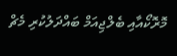މޮރޮކޯއާއި ބެލްޖިއަމް ބައްދަލުކުރި މެޗް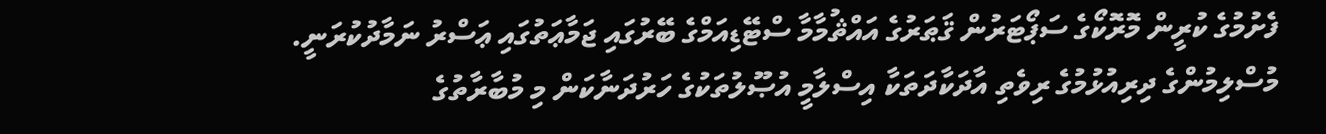ފެށުމުގެ ކުރީން މޮރޮކޯގެ ސަޕޯޓަރުން ޤަޠަރުގެ އައްޘުމާމާ ސްޓޭޑިއަމްގެ ބޭރުގައި ޖަމާޢަތުގައި ޢަސްރު ނަމާދުކުރަނީ. މުސްލިމުންގެ ދިރިއުޅުމުގެ ރިވެތި އާދަކާދަތަކާ އިސްލާމީ އުޞޫލުތަކުގެ ހަރުދަނާކަން މި މުބާރާތުގެ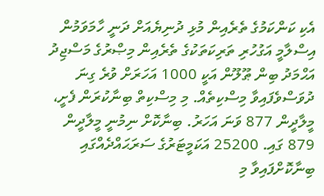އެކި ކަންކަމުގެ ތެރެއިން މުޅި ދުނިޔެއަށް ދަނީ ހާމަވަމުން
އިސްލާމީ އަގުހުރި ތަރިކަތަކުގެ ތެރެއިން މިޞްރުގެ މަސްޖިދު އަޙްމަދު ބިން ޠޫލޫން އަކީ 1000 އަހަރަށް ވުރެ ގިނަ ދުވަސްވެފައިވާ މިސްކިތެއް. މި މިސްކިތް ބިނާކުރަން ފެށީ، މީލާދީން 877 ވަނަ އަހަރު. ބިނާކޮށް ނިމުނީ މީލާދީން 879 ގައި. 25200 އަކަމީޓަރުގެ ސަރަޙައްދެއްގައި ބިނާކޮށްފައިވާ މި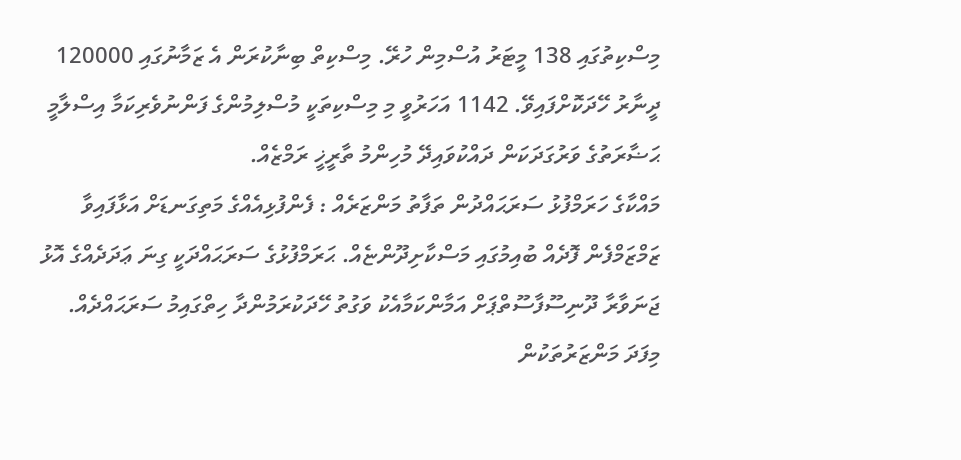މިސްކިތުގައި 138 މީޓަރު އުސްމިން ހުރޭ. މިސްކިތް ބިނާކުރަން އެ ޒަމާނުގައި 120000 ދީނާރު ހޭދަކޮށްފައިވޭ. 1142 އަހަރުވީ މި މިސްކިތަކީ މުސްލިމުންގެ ފަންނުވެރިކަމާ އިސްލާމީ ޙަޟާރަތުގެ ވަރުގަދަކަން ދައްކުވައިދޭ މުހިންމު ތާރީޚީ ރަމްޒެއް.
މައްކާގެ ހަރަމްފުޅު ސަރަޙައްދުން ތަފާތު މަންޒަރެއް : ފެންފުޅިއެއްގެ މަތިގަނޑަށް އަޅާފައިވާ ޒަމްޒަމްފެން ފޮދެއް ބުއިމުގައި މަސްކާށިދޫންޏެއް. ޙަރަމްފުޅުގެ ސަރަޙައްދަކީ ގިނަ ޢަދަދެއްގެ އޮޅު ޖަނަވާރާ ދޫނިސޫފާސޫތްޕަށް އަމާންކަމާއެކު ވަގުތު ހޭދަކުރަމުންދާ ހިތްގައިމު ސަރަޙައްދެއް. މިފަދަ މަންޒަރުތަކުން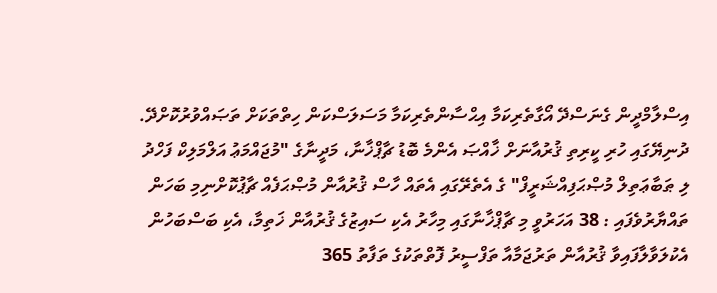އިސްލާމްދީން ގެނަސްދޭ އޯގާތެރިކަމާ އިޙްސާންތެރިކަމާ މަސަލަސްކަން ހިތްތަކަށް ތަޞައްވުރުކޮށްދޭ.
ދުނިޔޭގައި ހުރި ކީރިތި ޤުރުއާނަށް ޚާއްޞަ އެންމެ ބޮޑު ޗާޕްޚާނާ، މަދީނާގެ "މުޖައްމަޢު އަލްމަލިކް ފަހްދު ލި ޠަބާޢަތިލް މުޞްޙަފިއްޝަރީފް" ގެ އެތެރޭގައި އެތައް ހާސް ޤުރުއާން މުޞްޙަފެއް ޗާޕުކޮށްނިމި ބަހަން ތައްޔާރުވެފައި : 38 އަހަރުވީ މި ޗާޕްޚާނާގައި މިހާރު އެކި ސައިޒުގެ ޤުރުއާން ޚަތިމާ، އެކި ބަސްބަހުން އެކުލަވާލާފައިވާ ޤުރުއާން ތަރުޖަމާއާ ތަފްސީރު ފޮތްތަކުގެ ތަފާތު 365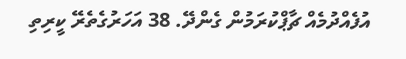އުފެއްދުމެއް ޗާޕްކުރަމުން ގެންދޭ. 38 އަހަރުގެތެރޭ ކީރިތި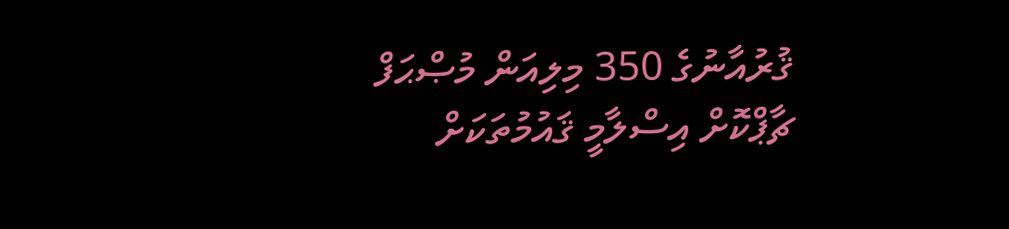ޤުރުއާނުގެ 350 މިލިއަން މުޞްޙަފް ޗާޕްކޮށް އިސްލާމީ ޤައުމުތަކަށް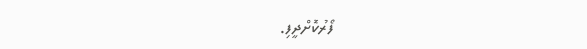ފޯރުކޮށްދީފި.